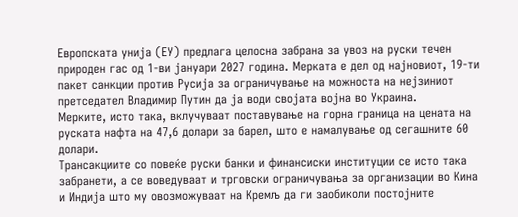Европската унија (ЕУ) предлага целосна забрана за увоз на руски течен природен гас од 1-ви јануари 2027 година. Мерката е дел од најновиот, 19-ти пакет санкции против Русија за ограничување на можноста на нејзиниот претседател Владимир Путин да ја води својата војна во Украина.
Мерките, исто така, вклучуваат поставување на горна граница на цената на руската нафта на 47,6 долари за барел, што е намалување од сегашните 60 долари.
Трансакциите со повеќе руски банки и финансиски институции се исто така забранети, а се воведуваат и трговски ограничувања за организации во Кина и Индија што му овозможуваат на Кремљ да ги заобиколи постојните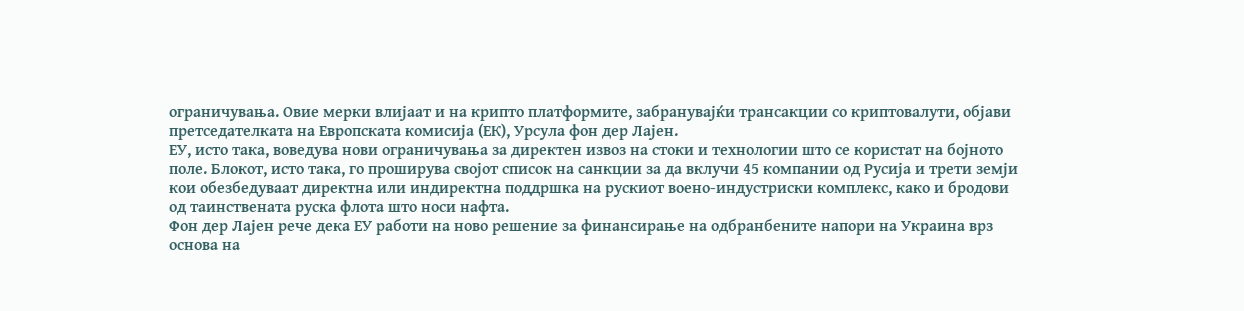ограничувања. Овие мерки влијаат и на крипто платформите, забранувајќи трансакции со криптовалути, објави претседателката на Европската комисија (ЕК), Урсула фон дер Лајен.
ЕУ, исто така, воведува нови ограничувања за директен извоз на стоки и технологии што се користат на бојното поле. Блокот, исто така, го проширува својот список на санкции за да вклучи 45 компании од Русија и трети земји кои обезбедуваат директна или индиректна поддршка на рускиот воено-индустриски комплекс, како и бродови од таинствената руска флота што носи нафта.
Фон дер Лајен рече дека ЕУ работи на ново решение за финансирање на одбранбените напори на Украина врз основа на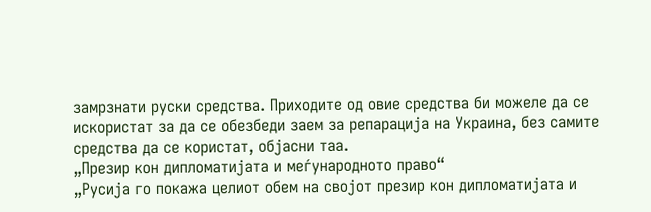замрзнати руски средства. Приходите од овие средства би можеле да се искористат за да се обезбеди заем за репарација на Украина, без самите средства да се користат, објасни таа.
„Презир кон дипломатијата и меѓународното право“
„Русија го покажа целиот обем на својот презир кон дипломатијата и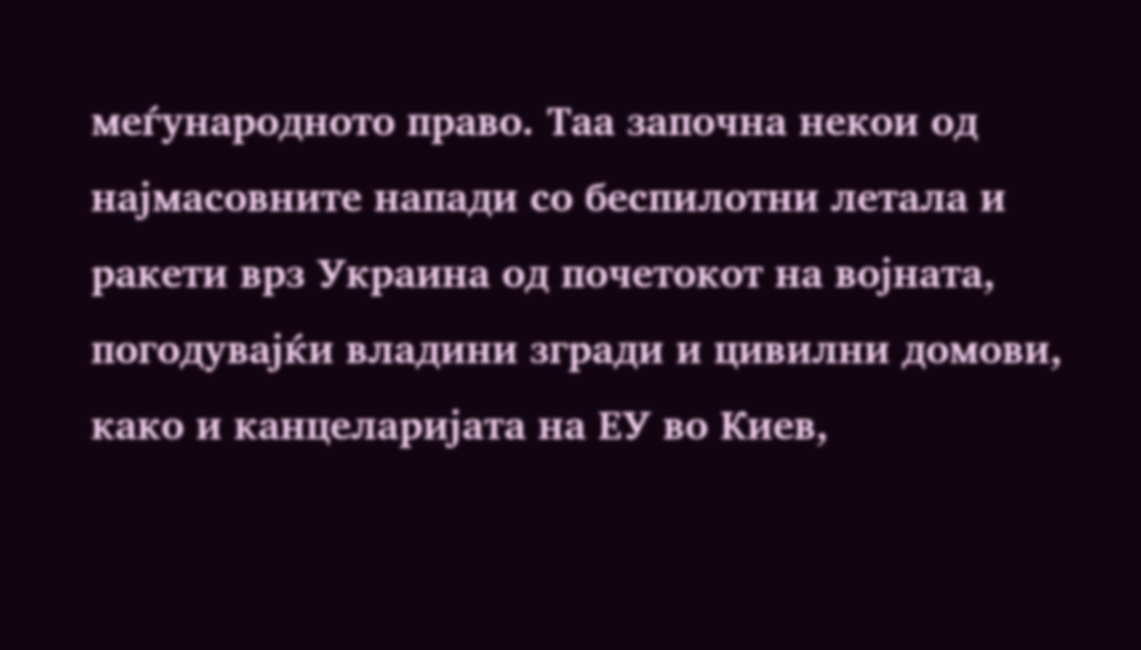меѓународното право. Таа започна некои од најмасовните напади со беспилотни летала и ракети врз Украина од почетокот на војната, погодувајќи владини згради и цивилни домови, како и канцеларијата на ЕУ во Киев,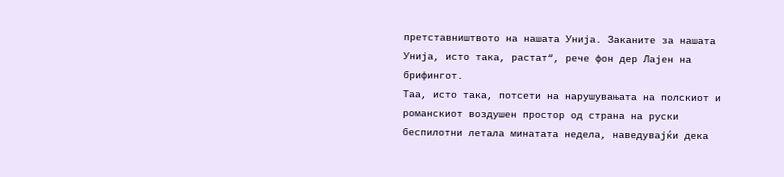претставништвото на нашата Унија. Заканите за нашата Унија, исто така, растат“, рече фон дер Лајен на брифингот.
Таа, исто така, потсети на нарушувањата на полскиот и романскиот воздушен простор од страна на руски беспилотни летала минатата недела, наведувајќи дека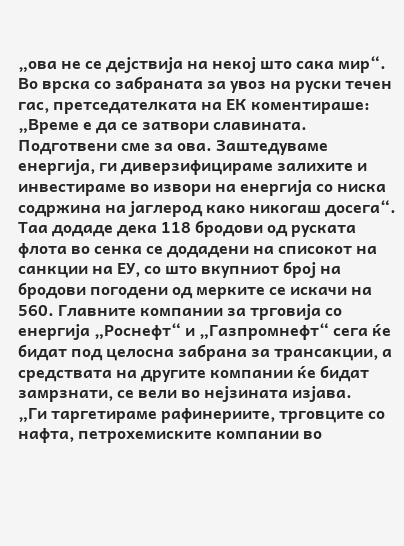„ова не се дејствија на некој што сака мир“.
Во врска со забраната за увоз на руски течен гас, претседателката на ЕК коментираше: „Време е да се затвори славината. Подготвени сме за ова. Заштедуваме енергија, ги диверзифицираме залихите и инвестираме во извори на енергија со ниска содржина на јаглерод како никогаш досега“.
Таа додаде дека 118 бродови од руската флота во сенка се додадени на списокот на санкции на ЕУ, со што вкупниот број на бродови погодени од мерките се искачи на 560. Главните компании за трговија со енергија „Роснефт“ и „Газпромнефт“ сега ќе бидат под целосна забрана за трансакции, а средствата на другите компании ќе бидат замрзнати, се вели во нејзината изјава.
„Ги таргетираме рафинериите, трговците со нафта, петрохемиските компании во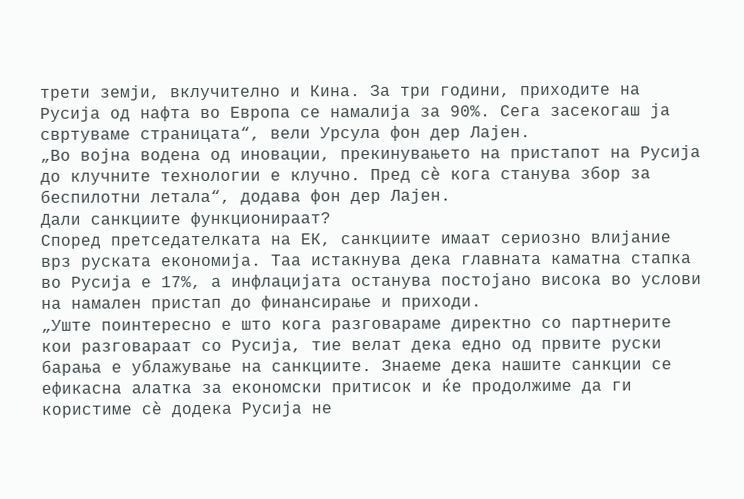трети земји, вклучително и Кина. За три години, приходите на Русија од нафта во Европа се намалија за 90%. Сега засекогаш ја свртуваме страницата“, вели Урсула фон дер Лајен.
„Во војна водена од иновации, прекинувањето на пристапот на Русија до клучните технологии е клучно. Пред сè кога станува збор за беспилотни летала“, додава фон дер Лајен.
Дали санкциите функционираат?
Според претседателката на ЕК, санкциите имаат сериозно влијание врз руската економија. Таа истакнува дека главната каматна стапка во Русија е 17%, а инфлацијата останува постојано висока во услови на намален пристап до финансирање и приходи.
„Уште поинтересно е што кога разговараме директно со партнерите кои разговараат со Русија, тие велат дека едно од првите руски барања е ублажување на санкциите. Знаеме дека нашите санкции се ефикасна алатка за економски притисок и ќе продолжиме да ги користиме сè додека Русија не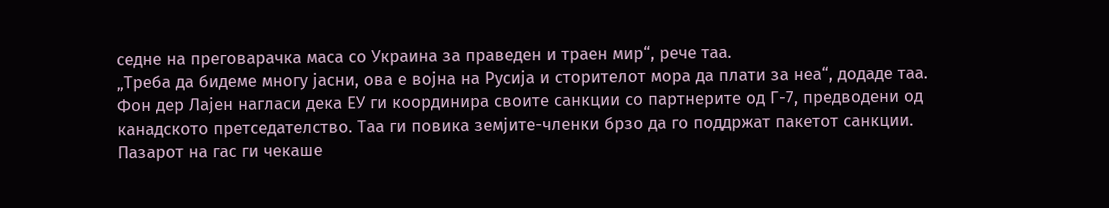седне на преговарачка маса со Украина за праведен и траен мир“, рече таа.
„Треба да бидеме многу јасни, ова е војна на Русија и сторителот мора да плати за неа“, додаде таа.
Фон дер Лајен нагласи дека ЕУ ги координира своите санкции со партнерите од Г-7, предводени од канадското претседателство. Таа ги повика земјите-членки брзо да го поддржат пакетот санкции.
Пазарот на гас ги чекаше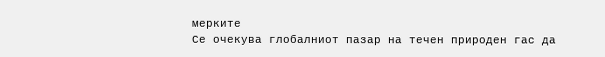мерките
Се очекува глобалниот пазар на течен природен гас да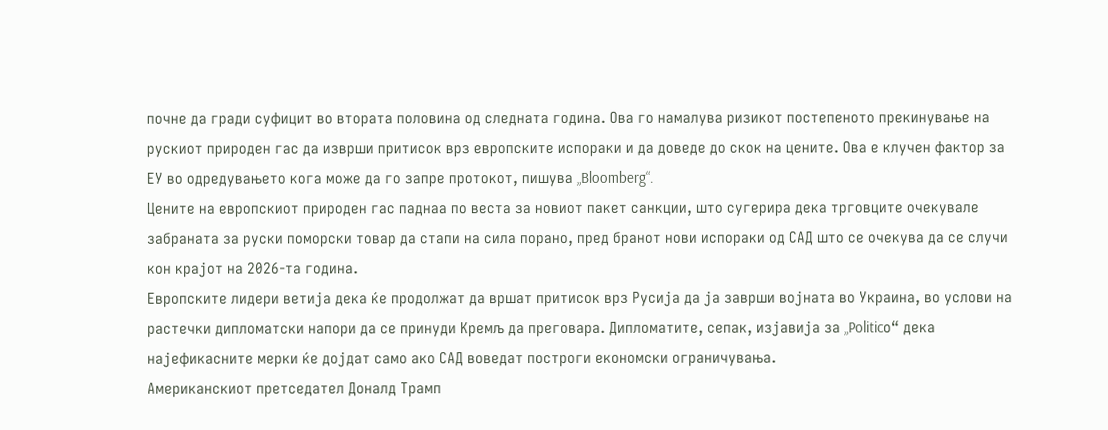почне да гради суфицит во втората половина од следната година. Ова го намалува ризикот постепеното прекинување на рускиот природен гас да изврши притисок врз европските испораки и да доведе до скок на цените. Ова е клучен фактор за ЕУ во одредувањето кога може да го запре протокот, пишува „Bloomberg“.
Цените на европскиот природен гас паднаа по веста за новиот пакет санкции, што сугерира дека трговците очекувале забраната за руски поморски товар да стапи на сила порано, пред бранот нови испораки од САД што се очекува да се случи кон крајот на 2026-та година.
Европските лидери ветија дека ќе продолжат да вршат притисок врз Русија да ја заврши војната во Украина, во услови на растечки дипломатски напори да се принуди Кремљ да преговара. Дипломатите, сепак, изјавија за „Politicо“ дека најефикасните мерки ќе дојдат само ако САД воведат построги економски ограничувања.
Американскиот претседател Доналд Трамп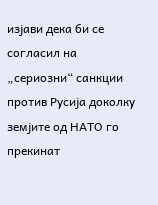изјави дека би се согласил на „сериозни“ санкции против Русија доколку земјите од НАТО го прекинат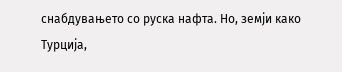снабдувањето со руска нафта. Но, земји како Турција,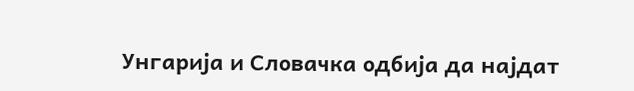Унгарија и Словачка одбија да најдат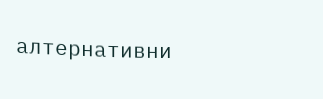алтернативни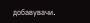добавувачи.